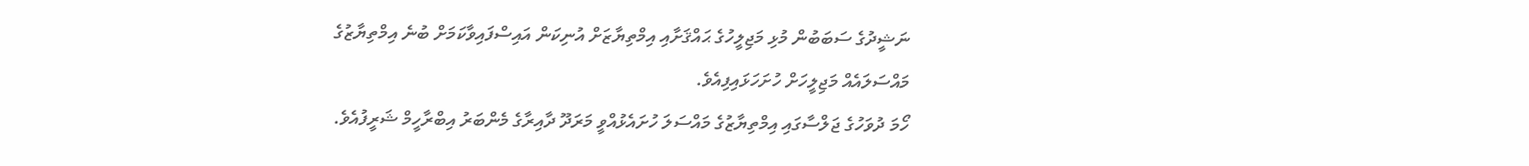ނަޝީދުގެ ސަބަބުން މުޅި މަޖިލީހުގެ ޙައްޤަށާއި އިމްތިޔާޒަށް އުނިކަން އައިސްފައިވާކަމަށް ބުނެ އިމްތިޔާޒުގެ މައްސަލައެއް މަޖިލީހަށް ހުށަހަޅައިފިއެވެ.
ހޯމަ ދުވަހުގެ ޖަލްސާގައި އިމްތިޔާޒުގެ މައްސަލަ ހުށައެޅުއްވީ މަރަދޫ ދާއިރާގެ މެންބަރު އިބްރާހީމް ޝަރީފުއެވެ.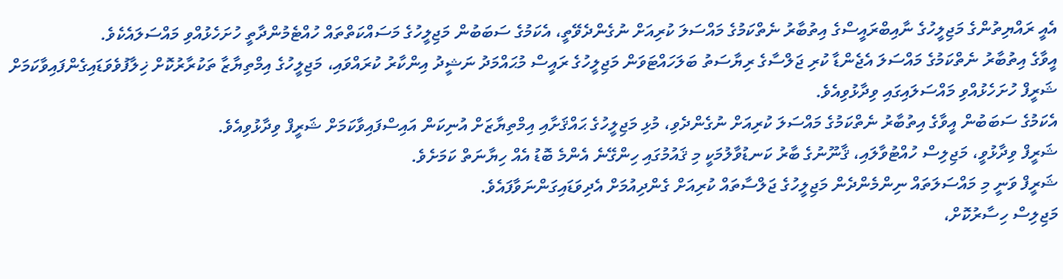އެއީ ރައްޔިތުންގެ މަޖިލީހުގެ ނާއިބްރައީސްގެ އިތުބާރު ނެތްކަމުގެ މައްސަލަ ކުރިއަށް ނުގެންދެވޭތީ، އެކަމުގެ ސަބަބުން މަޖިލީހުގެ މަސައްކަތްތައް ހުއްޓެމުންދާތީ ހުށަހެޅުއްވި މައްސަލައެކެވެ.
އީވާގެ އިތުބާރު ނެތްކަމުގެ މައްސަލަ އެޖެންޑާ ކުރި ޖަލްސާގެ ރިޔާސަތު ބަލަހައްޓަވަން މަޖިލީހުގެ ރައީސް މުޙައްމަދު ނަޝީދު އިންކާރު ކުރައްވައި، މަޖިލީހުގެ އިމްތިޔާޒާ ތަކުރާރުކޮށް ޚިލާފުވެވަޑައިގެންފައިވާކަމަށް ޝަރީފް ހުށަހެޅުއްވި މައްސަލައިގައި ވިދާޅުވިއެވެ.
އެކަމުގެ ސަބަބުން އީވާގެ އިތުބާރު ނެތްކަމުގެ މައްސަލަ ކުރިއަށް ނުގެންދެވި، މުޅި މަޖިލީހުގެ ޙައްޤަށާއި އިމްތިޔާޒަށް އުނިކަން އައިސްފައިވާކަމަށް ޝަރީފް ވިދާޅުވިއެވެ.
ޝަރީފް ވިދާޅުވީ، މަޖިލިސް ހުއްޓުވާލައި، ޤާނޫނުގެ ބާރު ކަނޑުވާލުމަކީ މި ޤައުމުގައި ހިންގޭނެ އެންމެ ބޮޑު އެއް ހިޔާނަތް ކަމަށެވެ.
ޝަރީފް ވަނީ މި މައްސަލަތައް ނިންމެންދެން މަޖިލީހުގެ ޖަލްސާތައް ކުރިއަށް ގެންދިއުމަށް އެދިވަޑައިގަންނަވާފައެވެ.
މަޖިލިސް ހިސާރުކޮށް،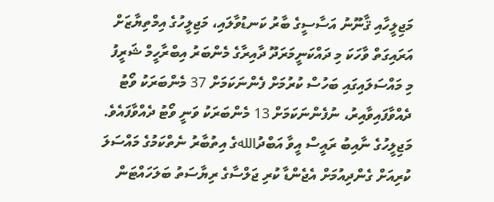މަޖިލީހާއި ޤާނޫނު އަސާސީގެ ބާރު ކަނޑުވާލައި، މަޖިލީހުގެ އިމްތިޔާޒަށް އަރައިގަތް ވާހަކަ މި ދައްކަނީމަރަދޫ ދާއިރާގެ މެންބަރު އިބްރާހީމް ޝަރީފު
މި މައްސަލައިގައި ބަހުސް ކުރުމަށް ފެންނަކަމަށް 37 މެންބަރަކު ވޯޓު ދެއްވާފައިވާއިރު، ނުފެންނަކަމަށް 13 މެންބަރަކު ވަނީ ވޯޓު ދެއްވާފައެވެ.
މަޖިލީހުގެ ނާއިބު ރައީސް އީވާ އަބްދުاللهގެ އިތުބާރު ނެތްކަމުގެ މައްސަލަ ކުރިއަށް ގެންދިއުމަށް އެޖެންޑާ ކުރި ޖަލްސާގެ ރިޔާސަތު ބަލަހައްޓަން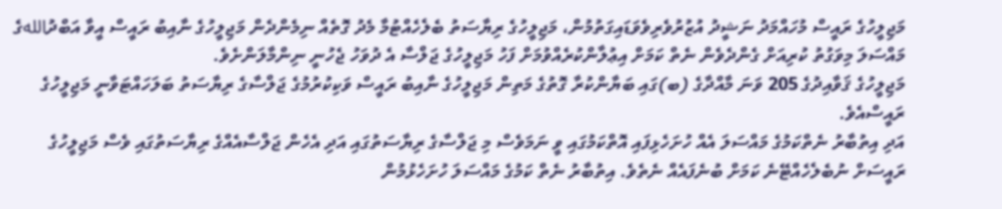މަޖިލީހުގެ ރައީސް މުހައްމަދު ނަޝީދު އުޒުރުވެރިވެވަޑައިގަތުމުން، މަޖިލީހުގެ ރިޔާސަތު ބެލެހެއްޓުމާ މެދު ގޮތެއް ނިމެންދެން މަޖިލީހުގެ ނާއިބު ރައީސް އީވާ އަބްދުاللهގެ މައްސަލަ މިވަގުތު ކުރިއަށް ގެންދެވެން ނެތް ކަމަށް އިޢުލާންކުރެއްވުމަށް ފަހު މަޖިލީހުގެ ޖަލްސާ އެ ދުވަހު ޖެހުނީ ނިންމާލަންށެވެ.
މަޖިލީހުގެ ޤަވާއިދުގެ 205 ވަނަ މާއްދާގެ (ބ)ގައި ބަޔާންކުރާ ގޮތުގެ މަތިން މަޖިލީހުގެ ނާއިބު ރައީސް ވަކިކުރުމުގެ ޖަލްސާގެ ރިޔާސަތު ބަލަހައްޓަވާނީ މަޖިލީހުގެ ރައީސްއެވެ.
އަދި އިތުބާރު ނެތްކަމުގެ މައްސަލަ އެއް ހުށަހެޅިފައި އޮތްކަމުގައި ވީ ނަމަވެސް މި ޖަލްސާގެ ރިޔާސަތުގައި އަދި އެހެން ޖަލްސާއެއްގެ ރިޔާސަތުގައި ވެސް މަޖިލީހުގެ ރައީސަށް ނުބެލެހެއްޓޭނެ ކަމަށް ބުނެފައެއް ނެތެވެ. އިތުބާރު ނެތް ކަމުގެ މައްސަލަ ހުށަހެޅުމުން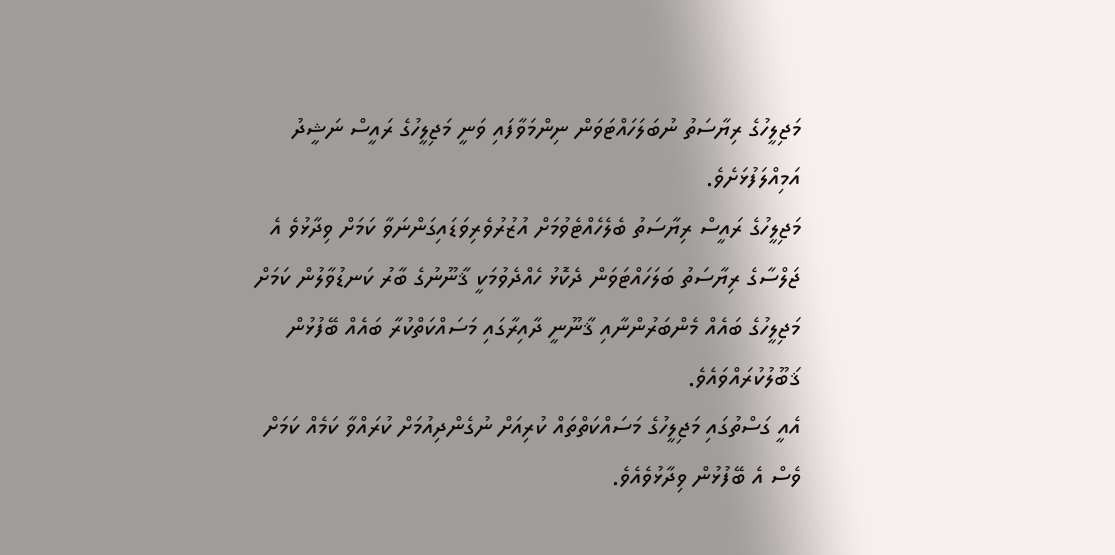މަޖިލީހުގެ ރިޔާސަތު ނުބަލަހައްޓަވަން ނިންމަވާފައި ވަނީ މަޖިލީހުގެ ރައީސް ނަޝީދު އަމިއްލަފުޅަށެވެ.
މަޖިލީހުގެ ރައީސް ރިޔާސަތު ބެލެހެއްޓެވުމަށް އުޒުރުވެރިވަޑައިގަންނަވާ ކަމަށް ވިދާޅުވެ އެ ޖަލްސާގެ ރިޔާސަތު ބަލަހައްޓަވަން ދެކޮޅު ހެއްދެވުމަކީ ޤާނޫނުގެ ބާރު ކަނޑުވާލުން ކަމަށް މަޖިލީހުގެ ބައެއް މެންބަރުންނާއި ޤާނޫނީ ދާއިރާގައި މަސައްކަތްކުރާ ބައެއް ބޭފުޅުން ޤަބޫލުކުރައްވައެވެ.
އެއީ ގަސްތުގައި މަޖިލީހުގެ މަސައްކަތްތައް ކުރިއަށް ނުގެންދިއުމަށް ކުރައްވާ ކަމެއް ކަމަށް ވެސް އެ ބޭފުޅުން ވިދާޅުވެއެވެ.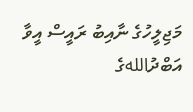މަޖިލީހުގެ ނާއިބު ރައީސް އީވާ އަބްދުاللهގެ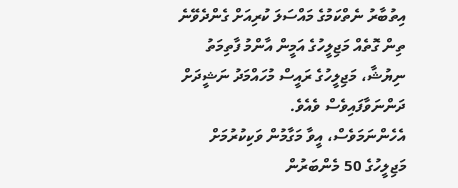އިތުބާރު ނެތްކަމުގެ މައްސަލަ ކުރިއަށް ގެންދެވޭނެ ތިން ގޮތެއް މަޖިލީހުގެ އަމީން އާންމު ފާތިމަތު ނިޔުޝާ، މަޖިލީހުގެ ރައީސް މުހައްމަދު ނަޝީދަށް ދަންނަވާފައިވެސް ވެއެވެ.
އެހެންނަމަވެސް، އީވާ މަގާމުން ވަކިކުރުމަށް މަޖިލީހުގެ 50 މެންބަރުން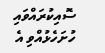ސޮއިކުރައްވައި ހުށަހެޅުއްވި އެ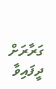ގަރާރަށް ދީފައިވާ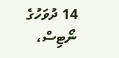14 ދުވަހުގެ ނޯޓިސް،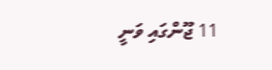11 ޖޫންގައި ވަނީ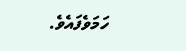ހަމަވެފައެވެ.